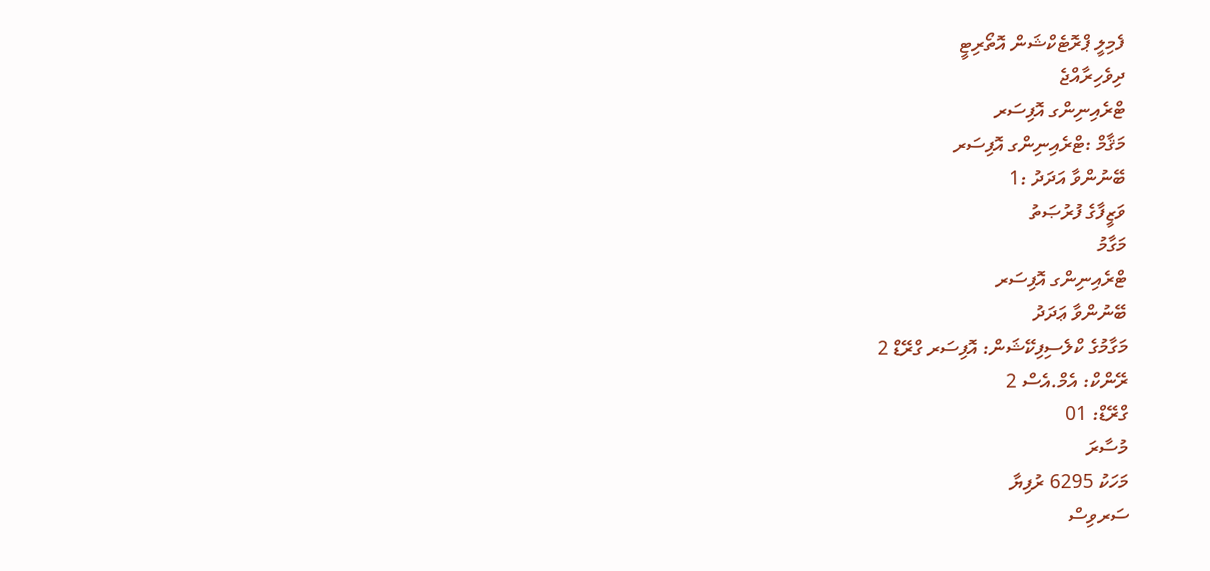ފެމިލީ ޕްރޮޓެކްޝަން އޮތޯރިޓީ
ދިވެހިރާއްޖެ
ޓްރެއިނިންގ އޮފިސަރ
މަޤާމް :ޓްރެއިނިންގ އޮފިސަރ
ބޭނުންވާ އަދަދު :1
ވަޒީފާގެ ފުރުޞަތު
މަގާމު
ޓްރެއިނިންގ އޮފިސަރ
ބޭނުންވާ ޢަދަދު
މަގާމުގެ ކްލެސިފިކޭޝަން: އޮފިސަރ ގްރޭޑް 2
ރޭންކް: އެމް.އެސް 2
ގްރޭޑް: 01
މުސާރަ
މަހަކު 6295 ރުފިޔާ
ސަރވިސް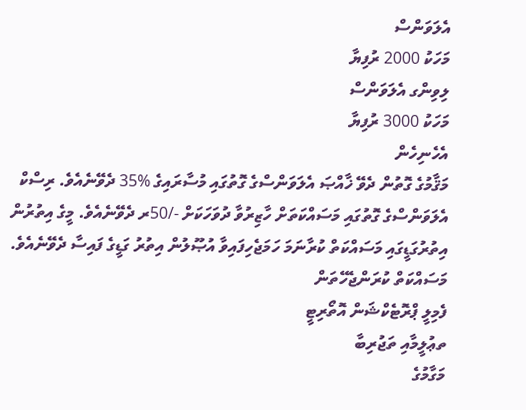އެލަވަންސް
މަހަކު 2000 ރުފިޔާ
ލިވިންގ އެލަވަންސް
މަހަކު 3000 ރުފިޔާ
އެހެނިހެން
މަޤާމުގެ ގޮތުން ދެވޭ ޚާއްޞަ އެލަވަންސްގެ ގޮތުގައި މުސާރައިގެ %35 ދެވޭނެއެވެ. ރިސްކް އެލަވަންސްގެ ގޮތުގައި މަސައްކަތަށް ހާޒިރުވާ ދުވަހަކަށް -/50ރ ދެވޭނެއެވެ. މީގެ އިތުރުން އިތުރުގަޑީގައި މަސައްކަތް ކުރާނަމަ ހަމަޖެހިފައިވާ އުޞޫލުން އިތުރު ގަޑީގެ ފައިސާ ދެވޭނެއެވެ.
މަސައްކަތް ކުރަންޖެހޭތަން
ފެމިލީ ޕްރޮޓެކްޝަން އޮތޯރިޓީ
ތޢުލީމާއި ތަޖުރިބާ
މަގާމުގެ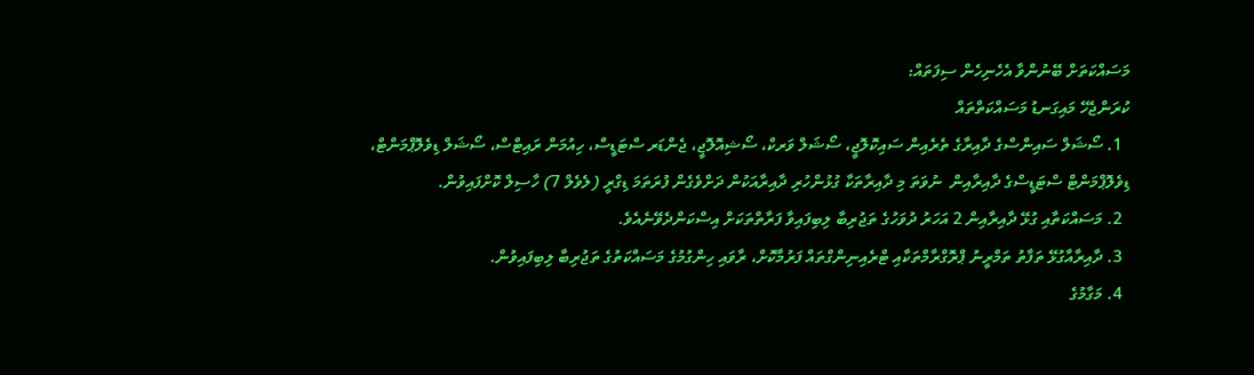މަސައްކަތަށް ބޭނުންވާ އެހެނިހެން ސިފަތައް:
ކުރަންޖެހޭ މައިގަނޑު މަސައްކަތްތައް
  1. ސޯޝަލް ސައިންސްގެ ދާއިރާގެ ތެރެއިން ސައިކޮލޮޖީ، ސޯޝަލް ވަރކް، ސޯޝިއޮލޮޖީ، ޖެންޑަރ ސްޓަޑީސް، ހިއުމަން ރައިޓްސް، ސޯޝަލް ޑިވެލޮޕްމަންޓް، ޑިވެލޮޕްމަންޓް ސްޓަޑީސްގެ ދާއިރާއިން  ނުވަތަ މި ދާއިރާތަކާ ގުޅުންހުރި ދާއިރާއަކުން ދަށްވެގެން ފުރަތަމަ ޑިގްރީ (ލެވެލް 7) ހާސިލް ކޮށްފައިވުން.
  2. މަސައްކަތާއި ގުޅޭ ދާއިރާއިން 2 އަހަރު ދުވަހުގެ ތަޖުރިބާ ލިބިފައިވާ ފަރާތްތަކަށް އިސްކަންދެވޭނެއެވެ.
  3. ދާއިރާއާގުޅޭ ތަފާތު ތަމްރީނު ޕްރޮގްރާމްތަކާއި ޓްރެއިނިންގްތައް ފަރުމާކޮށް، ރާވައި ހިންގުމުގެ މަސައްކަތުގެ ތަޖުރިބާ ލިބިފައިވުން.
  4. މަގާމުގެ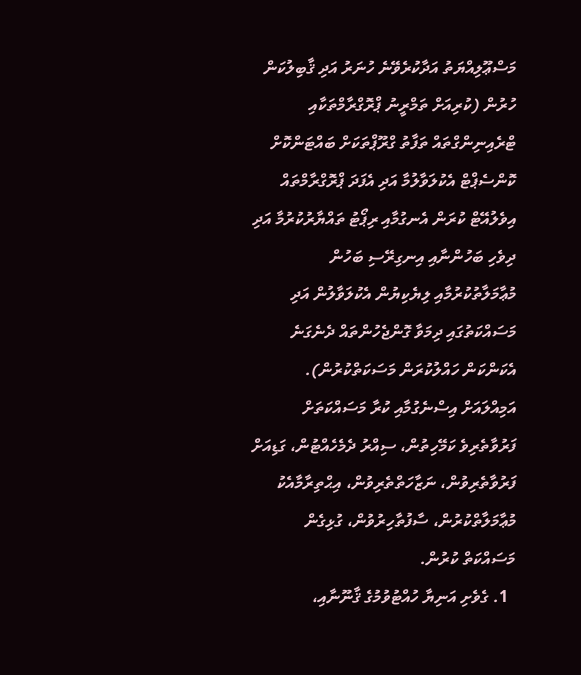މަސްޢޫލިއްޔަތު އަދާކުރެވޭނެ ހުނަރު އަދި ޤާބިލުކަން ހުރުން (ކުރިއަށް ތަމްރީނު ޕްރޮގްރާމްތަކާއި ޓްރެއިނިންގްތައް ތަފާތު ގްރޫޕްތަކަށް ބައްޓަންކޮށް ކޮންސެޕްޓް އެކުލަވާލުމާ އަދި އެފަދަ ޕްރޮގްރާމްތައް އިވެލުއޭޓް ކުރަން އެނގުމާއި ރިޕޯޓު ތައްޔާރުކުރުމާ އަދި ދިވެހި ބަހުންނާއި އިނގިރޭސި ބަހުން މުޢާމަލާތުކުރުމާއި ލިޔެކިޔުން އެކުލަވާލުން އަދި މަސައްކަތުގައި ދިމަވާ ގޮންޖެހުންތައް ދެނެގަނެ އެކަންކަން ހައްލުކުރަން މަސަކަތްކުރުން).
އަމިއްލައަށް އިސްނެގުމާއި ކުރާ މަސައްކަތަށް ފަރުވާތެރިވެ ކަމޭހިތުން، ސިއްރު ދެމެހެއްޓުން، ގަޑިއަށް ފަރުވާތެރިވުން، ނަޒާހަތްތެރިވުން، އިޙްތިރާމާއެކު މުޢާމަލާތްކުރުން، ސާފުތާހިރުވުން، ގުޅިގެން މަސައްކަތް ކުރުން.
  1. ގެވެށި އަނިޔާ ހުއްޓުވުމުގެ ޤާނޫނާއި،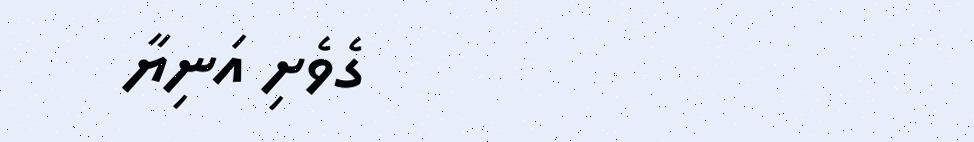ގެވެށި އަނިޔާ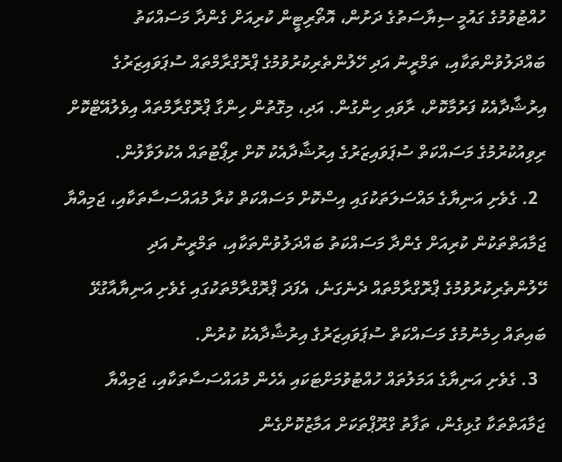ހުއްޓުވުމުގެ ގައުމީ ސިޔާސަތުގެ ދަށުން، އޮތޯރިޓީން ކުރިއަށް ގެންދާ މަސައްކަތު ބައްދަލުވުންތަކާއި، ތަމްރީނު އަދި ހޭލުންތެރިކުރުވުމުގެ ޕްރޮގްރާމްތައް ސުޕަވައިޒަރުގެ އިރުޝާދާއެކު ފަރުމާކޮށް، ރާވައި ހިންގުން. އަދި، މިގޮތުން ހިންގާ ޕްރޮގްރާމްތައް އިވެލުއޭޓްކޮށް ރިވިއުކުރުމުގެ މަސައްކަތް ސުޕަވައިޒަރުގެ އިރުޝާދާއެކު ކޮށް ރިޕޯޓުތައް އެކުލަވާލުން.
  2. ގެވެށި އަނިޔާގެ މައްސަލަތަކުގައި އިސްކޮށް މަސައްކަތް ކުރާ މުއައްސަސާތަކާއި، ޖަމިއްޔާ ޖަމާއަތްތަކުން ކުރިއަށް ގެންދާ މަސައްކަތު ބައްދަލުވުންތަކާއި، ތަމްރީނު އަދި ހޭލުންތެރިކުރުވުމުގެ ޕްރޮގްރާމްތައް ދެނެގަނެ، އެފަދަ ޕްރޮގްރާމްތަކުގައި ގެވެށި އަނިޔާއާގުޅޭ ބައިތައް ހިމެނުމުގެ މަސައްކަތް ސުޕަވައިޒަރުގެ އިރުޝާދާއެކު ކުރުން.
  3. ގެވެށި އަނިޔާގެ އަމަލުތައް ހުއްޓުވުމަށްޓަކައި އެހެން މުއައްސަސާތަކާއި، ޖަމިއްޔާ ޖަމާއަތްތަކާ ގުޅިގެން، ތަފާތު ގްރޫޕްތަކަށް އަމާޒުކޮށްގެން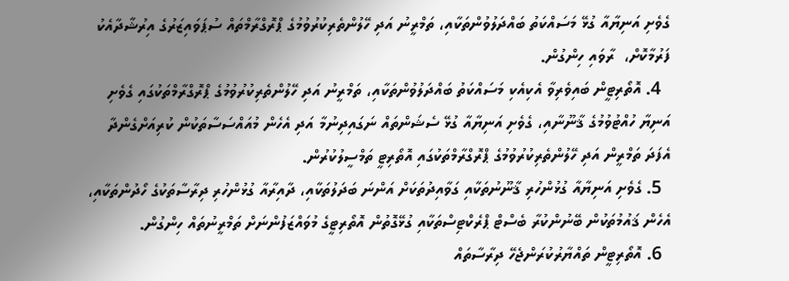ގެވެށި އަނިޔާއާ ގުޅޭ މަސައްކަތު ބައްދަލުވުންތަކާއި، ތަމްރީނު އަދި ހޭލުންތެރިކުރުވުމުގެ ޕްރޮގްރާމްތައް ސުޕަވައިޒަރުގެ އިރުޝާދާއެކު ފަރުމާކޮށް،  ރާވައި ހިންގުން.
  4. އޮތޯރިޓީން ބައިވެރިވާ އެކިއެކި މަސައްކަތު ބައްދަލުވުންތަކާއި، ތަމްރީނު އަދި ހޭލުންތެރިކުރުވުމުގެ ޕްރޮގްރާމްތަކުގައި ގެވެށި އަނިޔާ ހުއްޓުވުމުގެ ޤާނޫނާއި، ގެވެށި އަނިޔާއާ ގުޅޭ ސެޝަންތައް ނަގައިދިނުމާ އަދި އެހެން މުއައްސަސާތަކުން ކުރިއަށްގެންދާ އެފަދަ ތަމްރީން އަދި ހޭލުންތެރިކުރުވުމުގެ ޕްރޮގްރާމްތަކުގައި އޮތޯރިޓީ ތަމްސީލުކުރުން.
  5. ގެވެށި އަނިޔާއާ ގުޅުންހުރި ޤާނޫނުތަކާއި ގަވާއިދުތަކަށް އަންނަ ބަދަލުތަކާއި، ދާއިރާއާ ގުޅުންހުރި ދިރާސާތަކުގެ ހޯދުންތަކާއި، އެހެން ޤައުމުތަކުން ބޭނުންކުރާ ބެސްޓް ޕްރެކްޓިސްތަކާއި ގުޅޭގޮތުން އޮތޯރިޓީގެ މުވައްޒަފުންނަށް ތަމްރީނުތައް ހިންގުން.
  6. އޮތޯރިޓީން ތައްޔާރުކުރަންޖެހޭ ދިރާސާތައް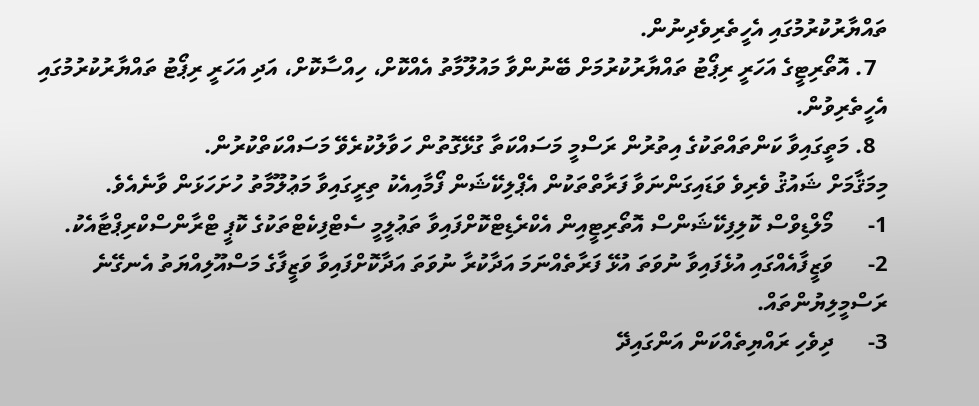ތައްޔާރުކުރުމުގައި އެހީތެރިވެދިނުން.
  7. އޮތޯރިޓީގެ އަހަރީ ރިޕޯޓު ތައްޔާރުކުރުމަށް ބޭނުންވާ މައުލޫމާތު އެއްކޮށް، ހިއްސާކޮށް، އަދި އަހަރީ ރިޕޯޓު ތައްޔާރުކުރުމުގައި އެހީތެރިވުން.
  8. މަތީގައިވާ ކަންތައްތަކުގެ އިތުރުން ރަސްމީ މަސައްކަތާ ގުޅޭގޮތުން ހަވާލުކުރެވޭ މަސައްކަތްކުރުން.
މިމަޤާމަށް ޝައުޤު ވެރިވެ ވަޑައިގަންނަވާ ފަރާތްތަކުން އެޕްލިކޭޝަން ފޯމާއިއެކު ތިރީގައިވާ މަޢުލޫމާތު ހުށަހަޅަން ވާނެއެވެ.
1-      މޯލްޑިވްސް ކޮލިފިކޭޝަންސް އޮތޯރިޓީއިން އެކްރެޑިޓްކޮށްފައިވާ ތަޢުލީމީ ސެޓްފިކެޓްތަކުގެ ކޮޕީ ޓްރާންސްކްރިޕްޓާއެކު.
2-      ވަޒީފާއެއްގައި އުޅެފައިވާ ނުވަތަ އުޅޭ ފަރާތެއްނަމަ އަދާކުރާ ނުވަތަ އަދާކޮށްފައިވާ ވަޒީފާގެ މަސްއޫލިއްޔަތު އެނގޭނެ ރަސްމީލިޔުންތައް.
3-      ދިވެހި ރައްޔިތެއްކަން އަންގައިދޭ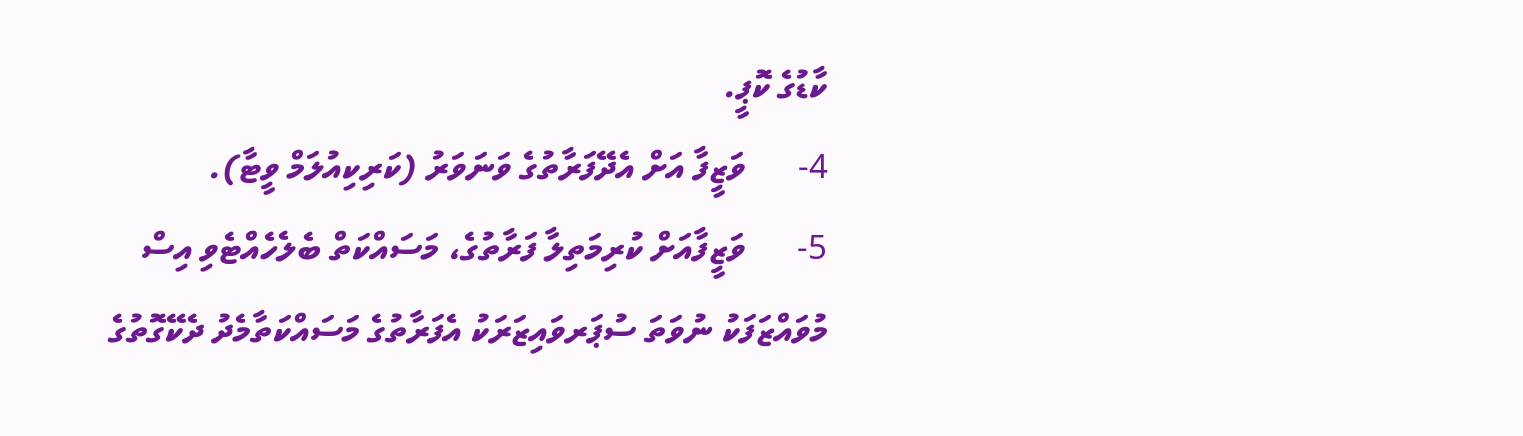ކާޑުގެ ކޮޕީ.
4-      ވަޒީފާ އަށް އެދޭފަރާތުގެ ވަނަވަރު (ކަރިކިއުލަމް ވީޓާ).
5-      ވަޒީފާއަށް ކުރިމަތިލާ ފަރާތުގެ، މަސައްކަތް ބެލެހެއްޓެވި އިސް މުވައްޒަފަކު ނުވަތަ ސުޕަރވައިޒަރަކު އެފަރާތުގެ މަސައްކަތާމެދު ދެކޭގޮތުގެ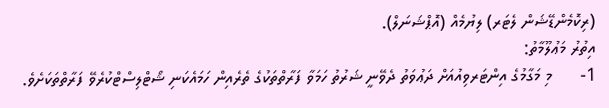(ރިކޮމެންޑޭޝަން ލެޓަރ) ލިޔުމެއް (އޮޕްޝަނަލް).
އިތުރު މަޢުލޫމާތު:
1-      މި މަގާމުގެ އިންޓަރވިއުއަށް ދަޢުވަތު ދެވޭނީ ޝަރުތު ހަމަވާ ފަރާތްތަކުގެ ތެރެއިން ހަމައެކަނި ޝޯޓްލިސްޓްކުރެވޭ ފަރާތްތަކަށެވެ.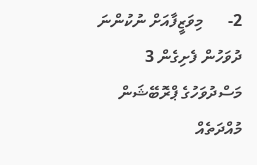2-      މިވަޒީފާއަށް ނުކުންނަ ދުވަހުން ފެށިގެން 3 މަސްދުވަހުގެ ޕްރޮބޭޝަން މުއްދަތެއް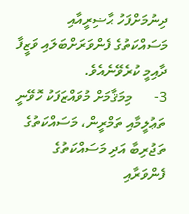ދިނުމަށްފަހު ޙާޟިރީއާއި މަސައްކަތުގެ ފެންވަރަށްބަލައި ވަޒީފާ ދާއިމީ ކުރެވޭނެއެވެ.
3-      މިމަޤާމަށް މުވައްޒަފަކު ހޮވޭނީ ތަޢުލީމާއި ތަމްރީން، މަސައްކަތުގެ ތަޖުރިބާ އަދި މަސައްކަތުގެ ފެންވަރާއި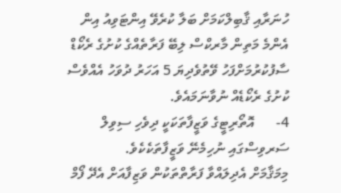ހުނަރާއި ޤާބިލްކަމަށް ބަލާ ކުރެވޭ އިންޓަވިއު އިން އެންމެ މަތިން މާރކްސް ލިބޭ ފަރާތެއްގެ ކުށުގެ ރެކޯޑް ސާފުކުރުމަށްފަހު ވޭތުވެދިޔަ 5 އަހަރު ދުވަހު އެއްވެސް ކުށުގެ ރެކޯޑެއް ނުވާނަމައެވެ.
4-      އޮތޯރިޓީގެ ވަޒީފާތަކަކީ ދިވެހި ސިވިލް ސަރވިސްގައި ނުހިމެނޭ ވަޒީފާތަކެކެވެ.
މިމަޤާމަށް އެދިލައްވާ ފަރާތްތަކުން ވަޒިފާއަށް އެދޭ ފޯމް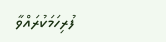ފުރިހަމަކުރައްވާ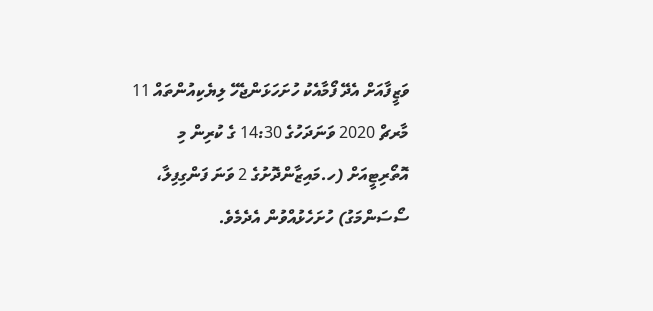ވަޒީފާއަށް އެދޭ ފޯމާއެކު ހުށަހަޅަންޖެހޭ ލިޔެކިއުންތައް 11 މާރޗް 2020 ވަނަދަހުގެ 14:30 ގެ ކުރިން މި އޮތޯރިޓީއަށް (ހ.މައިޒާންދޮށުގެ 2 ވަނަ ފަންގިފިލާ، ސޯސަންމަގު) ހުށަހެޅުއްވުން އެދެމެވެ.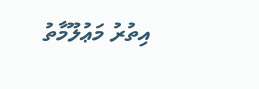އިތުރު މަޢުލޫމާތު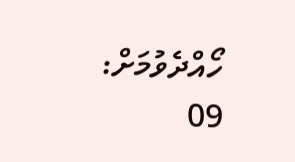ހޯއްދެވުމަށް:
09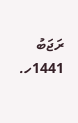ރަޖަބު 1441ހ.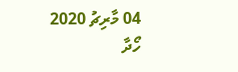04 މާރިޗު 2020
ހޯދާ